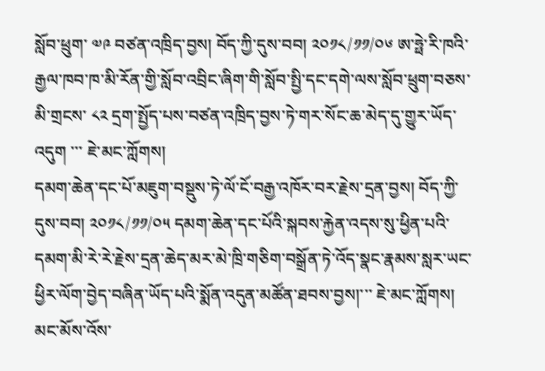སློབ་ཕྲུག་ ༧༩ བཙན་འཁྲིད་བྱས། བོད་ཀྱི་དུས་བབ། ༢༠༡༨/༡༡/༠༦ ཨ་ཧྥེ་རི་ཁའི་རྒྱལ་ཁབ་ཁ་མི་རོན་གྱི་སློབ་འབྲིང་ཞིག་གི་སློབ་སྤྱི་དང་དགེ་ལས་སློབ་ཕྲུག་བཅས་མི་གྲངས་ ༨༢ དྲག་སྤྱོད་པས་བཙན་འཁྲིད་བྱས་ཏེ་གར་སོང་ཆ་མེད་དུ་གྱུར་ཡོད་འདུག ་་་ ཇེ་མང་ཀློགས།
དམག་ཆེན་དང་པོ་མཇུག་བསྡུས་ཏེ་ལོ་ངོ་བརྒྱ་འཁོར་བར་རྗེས་དྲན་བྱས། བོད་ཀྱི་དུས་བབ། ༢༠༡༨/༡༡/༠༥ དམག་ཆེན་དང་པོའི་སྐབས་རྐྱེན་འདས་སུ་ཕྱིན་པའི་དམག་མི་རེ་རེ་རྗེས་དྲན་ཆེད་མར་མེ་ཁྲི་གཅིག་བསྒྲོན་ཏེ་འོད་སྣང་རྣམས་སླར་ཡང་ཕྱིར་ལོག་བྱེད་བཞིན་ཡོད་པའི་སྨོན་འདུན་མཚོན་ཐབས་བྱས།་་་ ཇེ་མང་ཀློགས།
མང་མོས་འོས་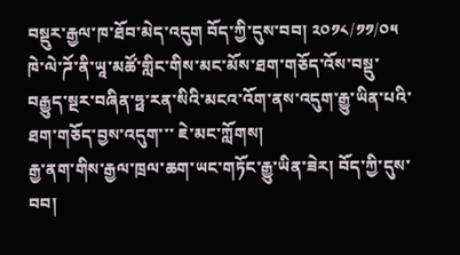བསྡུར་རྒྱལ་ཁ་ཐོབ་མེད་འདུག བོད་ཀྱི་དུས་བབ། ༢༠༡༨/༡༡/༠༥ ཁེ་ལེ་ཌོ་ནི་ཡཱ་མཚོ་གླིང་གིས་མང་མོས་ཐག་གཅོད་འོས་བསྡུ་བརྒྱུད་སྔར་བཞིན་ཧྥ་རན་སིའི་མངའ་འོག་ནས་འདུག་རྒྱུ་ཡིན་པའི་ཐག་གཅོད་བྱས་འདུག་་་ ཇེ་མང་ཀློགས།
རྒྱ་ནག་གིས་རྒྱལ་ཁྲལ་ཆག་ཡང་གཏོང་རྒྱུ་ཡིན་ཟེར། བོད་ཀྱི་དུས་བབ།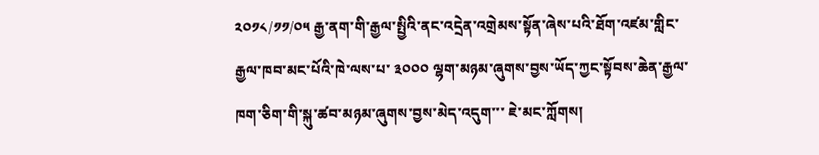༢༠༡༨/༡༡/༠༥ རྒྱ་ནག་གི་རྒྱལ་སྤྱིའི་ནང་འདྲེན་འགྲེམས་སྟོན་ཞེས་པའི་ཐོག་འཛམ་གླིང་རྒྱལ་ཁབ་མང་པོའི་ཁེ་ལས་པ་ ༣༠༠༠ ལྷག་མཉམ་ཞུགས་བྱས་ཡོད་ཀྱང་སྟོབས་ཆེན་རྒྱལ་ཁག་ཅིག་གི་སྐུ་ཚབ་མཉམ་ཞུགས་བྱས་མེད་འདུག་་་ ཇེ་མང་ཀློགས།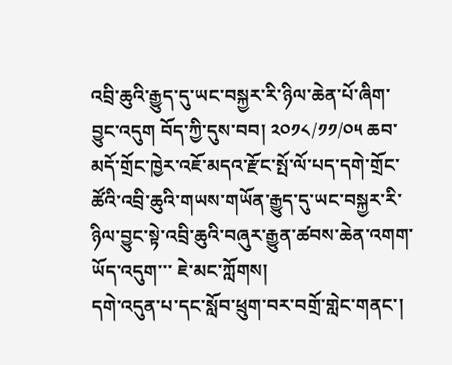འབྲི་ཆུའི་རྒྱུད་དུ་ཡང་བསྐྱར་རི་ཉིལ་ཆེན་པོ་ཞིག་བྱུང་འདུག བོད་ཀྱི་དུས་བབ། ༢༠༡༨/༡༡/༠༥ ཆབ་མདོ་གྲོང་ཁྱེར་འཇོ་མདའ་རྫོང་སྤོ་ལོ་པད་དགེ་གྲོང་ཚོའི་འབྲི་ཆུའི་གཡས་གཡོན་རྒྱུད་དུ་ཡང་བསྐྱར་རི་ཉིལ་བྱུང་སྟེ་འབྲི་ཆུའི་བཞུར་རྒྱུན་ཚབས་ཆེན་འགག་ཡོད་འདུག་་་ ཇེ་མང་ཀློགས།
དགེ་འདུན་པ་དང་སློབ་ཕྲུག་བར་བགྲོ་གླེང་གནང་།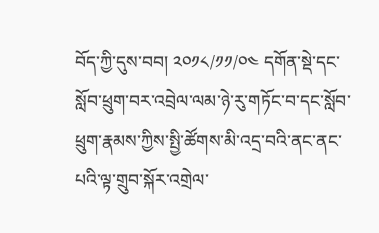བོད་ཀྱི་དུས་བབ། ༢༠༡༨/༡༡/༠༤ དགོན་སྡེ་དང་སློབ་ཕྲུག་བར་འབྲེལ་ལམ་ཉེ་རུ་གཏོང་བ་དང་སློབ་ཕྲུག་རྣམས་ཀྱིས་སྤྱི་ཚོགས་མི་འདྲ་བའི་ནང་ནང་པའི་ལྟ་གྲུབ་སྐོར་འགྲེལ་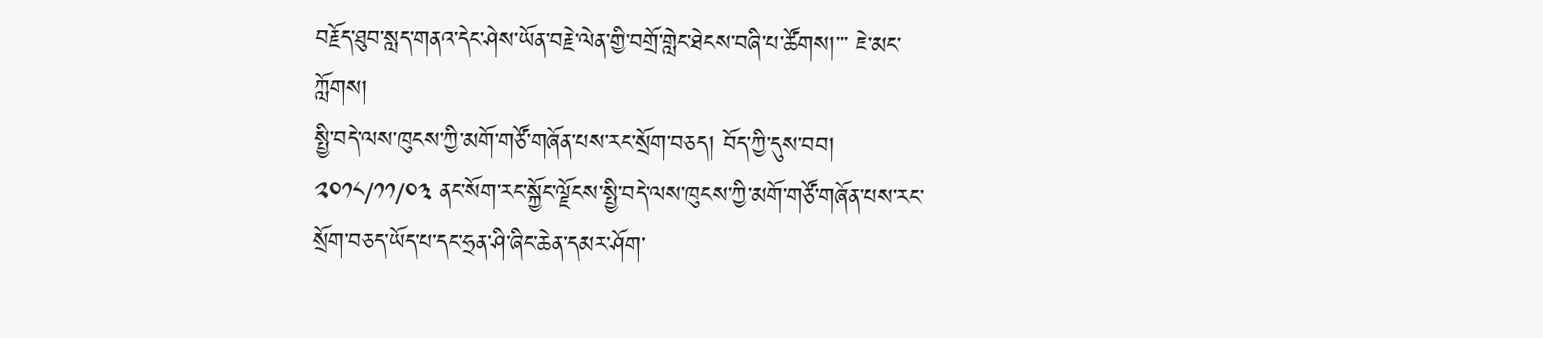བརྗོད་ཐུབ་སླད་གནའ་དེང་ཤེས་ཡོན་བརྗེ་ལེན་གྱི་བགྲོ་གླེང་ཐེངས་བཞི་པ་ཚོགས།་་་ ཇེ་མང་ཀློགས།
སྤྱི་བདེ་ལས་ཁུངས་ཀྱི་མགོ་གཙོ་གཞོན་པས་རང་སྲོག་བཅད། བོད་ཀྱི་དུས་བབ། ༢༠༡༨/༡༡/༠༣ ནང་སོག་རང་སྐྱོང་ལྗོངས་སྤྱི་བདེ་ལས་ཁུངས་ཀྱི་མགོ་གཙོ་གཞོན་པས་རང་སྲོག་བཅད་ཡོད་པ་དང་ཧྲན་ཤི་ཞིང་ཆེན་དམར་ཤོག་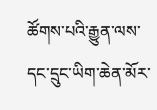ཚོགས་པའི་རྒྱུན་ལས་དང་དྲུང་ཡིག་ཆེན་མོར་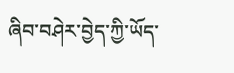ཞིབ་བཤེར་བྱེད་ཀྱི་ཡོད་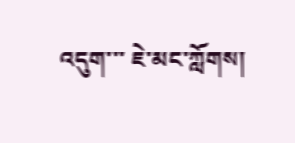འདུག་་་ ཇེ་མང་ཀློགས།